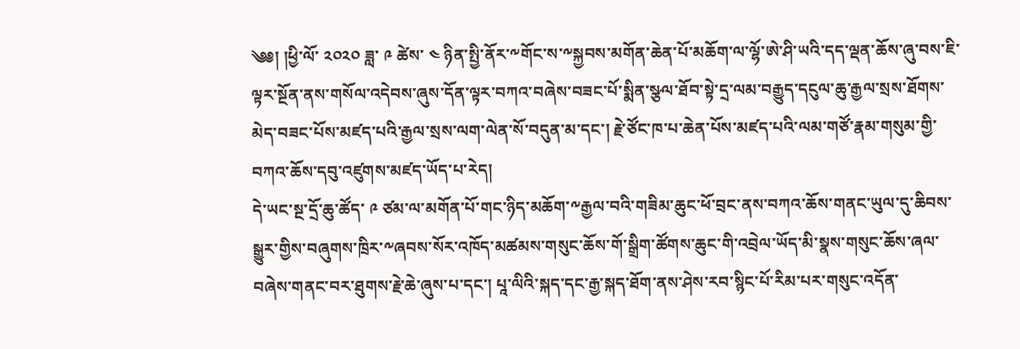༄༅། །ཕྱི་ལོ་ ༢༠༢༠ ཟླ་ ༩ ཚེས་ ༤ ཉིན་སྤྱི་ནོར་༸གོང་ས་༸སྐྱབས་མགོན་ཆེན་པོ་མཆོག་ལ་ལྷོ་ཨེ་ཤི་ཡའི་དད་ལྡན་ཆོས་ཞུ་བས་ཇི་ལྟར་སྔོན་ནས་གསོལ་འདེབས་ཞུས་དོན་ལྟར་བཀའ་བཞེས་བཟང་པོ་སྨིན་སྩལ་ཐོབ་སྟེ་དྲ་ལམ་བརྒྱུད་དངུལ་ཆུ་རྒྱལ་སྲས་ཐོགས་མེད་བཟང་པོས་མཛད་པའི་རྒྱལ་སྲས་ལག་ལེན་སོ་བདུན་མ་དང་། རྗེ་ཙོང་ཁ་པ་ཆེན་པོས་མཛད་པའི་ལམ་གཙོ་རྣམ་གསུམ་གྱི་བཀའ་ཆོས་དབུ་འཛུགས་མཛད་ཡོད་པ་རེད།
དེ་ཡང་སྔ་དྲོ་ཆུ་ཚོད་ ༩ ཙམ་ལ་མགོན་པོ་གང་ཉིད་མཆོག་༸རྒྱལ་བའི་གཟིམ་ཆུང་ཕོ་བྲང་ནས་བཀའ་ཆོས་གནང་ཡུལ་དུ་ཆིབས་སྒྱུར་གྱིས་བཞུགས་ཁྲིར་༸ཞབས་སོར་འཁོད་མཚམས་གསུང་ཆོས་གོ་སྒྲིག་ཚོགས་ཆུང་གི་འབྲེལ་ཡོད་མི་སྣས་གསུང་ཆོས་ཞལ་བཞེས་གནང་བར་ཐུགས་རྗེ་ཆེ་ཞུས་པ་དང་། པཱ་ལིའི་སྐད་དང་རྒྱ་སྐད་ཐོག་ནས་ཤེས་རབ་སྙིང་པོ་རིམ་པར་གསུང་འདོན་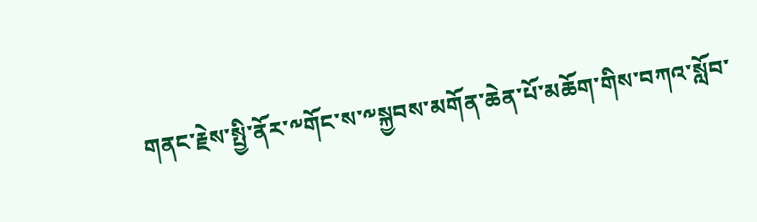གནང་རྗེས་སྤྱི་ནོར་༸གོང་ས་༸སྐྱབས་མགོན་ཆེན་པོ་མཆོག་གིས་བཀའ་སློབ་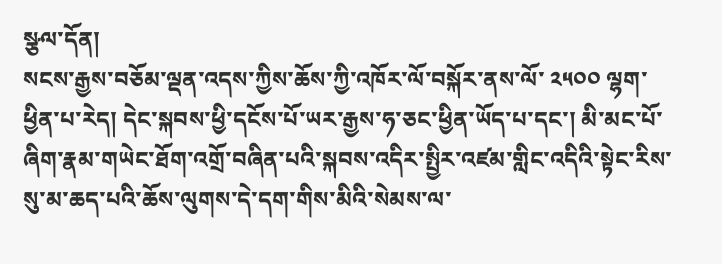སྩལ་དོན།
སངས་རྒྱས་བཅོམ་ལྡན་འདས་ཀྱིས་ཆོས་ཀྱི་འཁོར་ལོ་བསྐོར་ནས་ལོ་ ༢༥༠༠ ལྷག་ཕྱིན་པ་རེད། དེང་སྐབས་ཕྱི་དངོས་པོ་ཡར་རྒྱས་ཧ་ཅང་ཕྱིན་ཡོད་པ་དང་། མི་མང་པོ་ཞིག་རྣམ་གཡེང་ཐོག་འགྲོ་བཞིན་པའི་སྐབས་འདིར་སྤྱིར་འཛམ་གླིང་འདིའི་སྟེང་རིས་སུ་མ་ཆད་པའི་ཆོས་ལུགས་དེ་དག་གིས་མིའི་སེམས་ལ་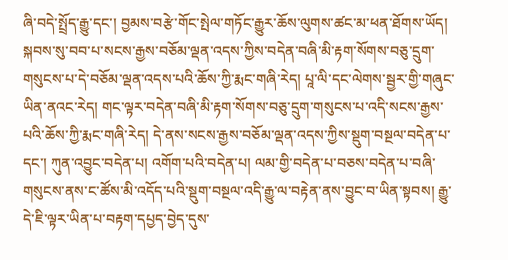ཞི་བདེ་སྤྲོད་རྒྱུ་དང་། བྱམས་བརྩེ་གོང་སྤེལ་གཏོང་རྒྱུར་ཆོས་ལུགས་ཚང་མ་ཕན་ཐོགས་ཡོད། སྐབས་སུ་བབ་པ་སངས་རྒྱས་བཅོམ་ལྡན་འདས་ཀྱིས་བདེན་བཞི་མི་རྟག་སོགས་བཅུ་དྲུག་གསུངས་པ་དེ་བཅོམ་ལྡན་འདས་པའི་ཆོས་ཀྱི་རྨང་གཞི་རེད། པཱ་ལི་དང་ལེགས་སྦྱར་གྱི་གཞུང་ཡིན་ནའང་རེད། གང་ལྟར་བདེན་བཞི་མི་རྟག་སོགས་བཅུ་དྲུག་གསུངས་པ་འདི་སངས་རྒྱས་པའི་ཆོས་ཀྱི་རྨང་གཞི་རེད། དེ་ནས་སངས་རྒྱས་བཅོམ་ལྡན་འདས་ཀྱིས་སྡུག་བསྔལ་བདེན་པ་དང་། ཀུན་འབྱུང་བདེན་པ། འགོག་པའི་བདེན་པ། ལམ་གྱི་བདེན་པ་བཅས་བདེན་པ་བཞི་གསུངས་ནས་ང་ཚོས་མི་འདོད་པའི་སྡུག་བསྔལ་འདི་རྒྱུ་ལ་བརྟེན་ནས་བྱུང་བ་ཡིན་སྟབས། རྒྱུ་དེ་ཇི་ལྟར་ཡིན་པ་བརྟག་དཔྱད་བྱེད་དུས་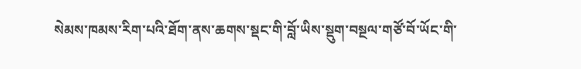སེམས་ཁམས་རིག་པའི་ཐོག་ནས་ཆགས་སྡང་གི་བློ་ཡིས་སྡུག་བསྔལ་གཙོ་བོ་ཡོང་གི་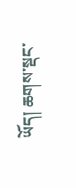ཡོད། ཆགས་སྡང་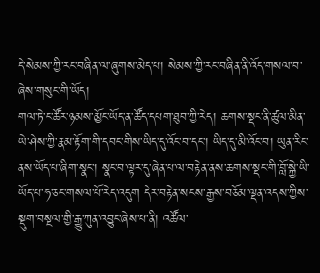དེ་སེམས་ཀྱི་རང་བཞིན་ལ་ཞུགས་མེད་པ། སེམས་ཀྱི་རང་བཞིན་ནི་འོད་གསལ་བ་ཞེས་གསུང་གི་ཡོད།
གལ་ཏེ་ང་ཚོར་ཉམས་མྱོང་ཡོད་ན་ཚོད་དཔག་ཐུབ་ཀྱི་རེད། ཆགས་སྡང་ནི་ཚུལ་མིན་ཡེ་ཤེས་ཀྱི་རྣམ་རྟོག་གི་དབང་གིས་ཡིད་དུ་འོང་བ་དང་། ཡིད་དུ་མི་འོང་བ། ཡུན་རིང་ནས་ཡོད་པ་ཞིག་སྣང་། སྣང་བ་ལྟར་དུ་ཞེན་པ་ལ་བརྟེན་ནས་ཆགས་སྡང་གི་བློ་སྐྱེ་ཡི་ཡོད་པ་ཧ་ཅང་གསལ་པོ་རེད་འདུག དེར་བརྟེན་སངས་རྒྱས་བཅོམ་ལྡན་འདས་ཀྱིས་སྡུག་བསྔལ་གྱི་རྒྱུ་ཀུན་འབྱུང་ཞེས་པ་ནི། འཚོལ་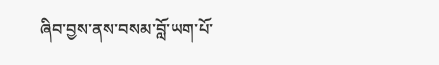ཞིབ་བྱས་ནས་བསམ་བློ་ཡག་པོ་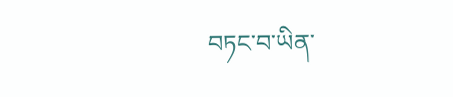བཏང་བ་ཡིན་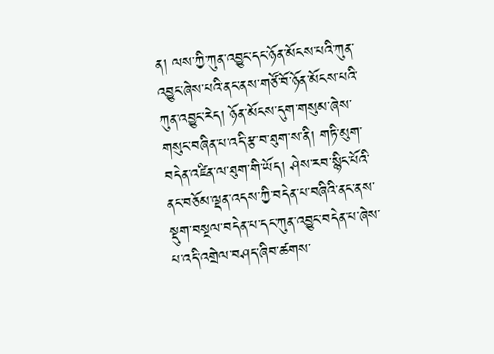ན། ལས་ཀྱི་ཀུན་འབྱུང་དང་ཉོན་མོངས་པའི་ཀུན་འབྱུང་ཞེས་པའི་ནང་ནས་གཙོ་བོ་ཉོན་མོངས་པའི་ཀུན་འབྱུང་རེད། ཉོན་མོངས་དུག་གསུམ་ཞེས་གསུང་བཞིན་པ་འདི་རྩ་བ་ཐུག་ས་ནི། གཏི་མུག་བདེན་འཛིན་ལ་ཐུག་གི་ཡོད། ཤེས་རབ་སྙིང་པོའི་ནང་བཅོམ་ལྡན་འདས་ཀྱི་བདེན་པ་བཞིའི་ནང་ནས་སྡུག་བསྔལ་བདེན་པ་དང་ཀུན་འབྱུང་བདེན་པ་ཞེས་པ་འདི་འགྲེལ་བཤད་ཞིབ་ཚགས་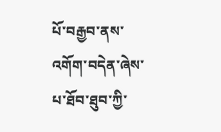པོ་བརྒྱབ་ནས་འགོག་བདེན་ཞེས་པ་ཐོབ་ཐུབ་ཀྱི་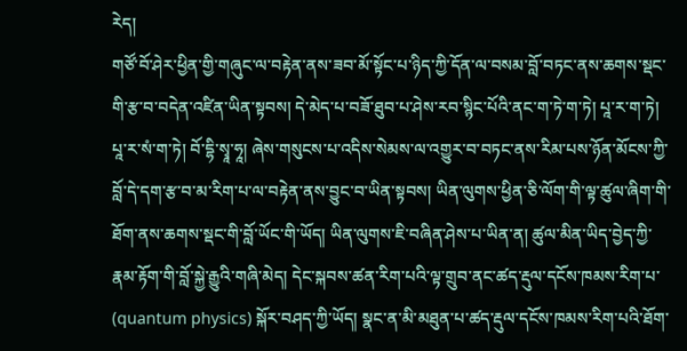རེད།
གཙོ་བོ་ཤེར་ཕྱིན་གྱི་གཞུང་ལ་བརྟེན་ནས་ཟབ་མོ་སྟོང་པ་ཉིད་ཀྱི་དོན་ལ་བསམ་བློ་བཏང་ནས་ཆགས་སྡང་གི་རྩ་བ་བདེན་འཛིན་ཡིན་སྟབས། དེ་མེད་པ་བཟོ་ཐུབ་པ་ཤེས་རབ་སྙིང་པོའི་ནང་ག་ཏེ་ག་ཏེ། པཱ་ར་ག་ཏེ། པཱ་ར་སཾ་ག་ཏེ། བོ་དྷི་སྭཱ་ཧཱ། ཞེས་གསུངས་པ་འདིས་སེམས་ལ་འགྱུར་བ་བཏང་ནས་རིམ་པས་ཉོན་མོངས་ཀྱི་བློ་དེ་དག་རྩ་བ་མ་རིག་པ་ལ་བརྟེན་ནས་བྱུང་བ་ཡིན་སྟབས། ཡིན་ལུགས་ཕྱིན་ཅི་ལོག་གི་ལྟ་ཚུལ་ཞིག་གི་ཐོག་ནས་ཆགས་སྡང་གི་བློ་ཡོང་གི་ཡོད། ཡིན་ལུགས་ཇི་བཞིན་ཤེས་པ་ཡིན་ན། ཚུལ་མིན་ཡིད་བྱེད་ཀྱི་རྣམ་རྟོག་གི་བློ་སྐྱེ་རྒྱུའི་གཞི་མེད། དེང་སྐབས་ཚན་རིག་པའི་ལྟ་གྲུབ་ནང་ཚད་རྡུལ་དངོས་ཁམས་རིག་པ་ (quantum physics) སྐོར་བཤད་ཀྱི་ཡོད། སྣང་ན་མི་མཐུན་པ་ཚད་རྡུལ་དངོས་ཁམས་རིག་པའི་ཐོག་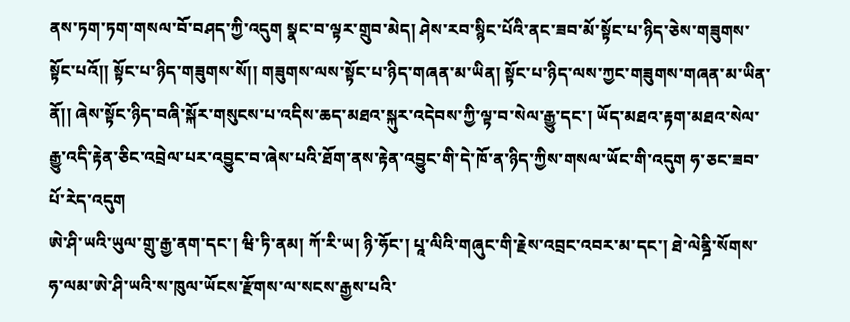ནས་ཏག་ཏག་གསལ་བོ་བཤད་ཀྱི་འདུག སྣང་བ་ལྟར་གྲུབ་མེད། ཤེས་རབ་སྙིང་པོའི་ནང་ཟབ་མོ་སྟོང་པ་ཉིད་ཅེས་གཟུགས་སྟོང་པའོ།། སྟོང་པ་ཉིད་གཟུགས་སོ།། གཟུགས་ལས་སྟོང་པ་ཉིད་གཞན་མ་ཡིན། སྟོང་པ་ཉིད་ལས་ཀྱང་གཟུགས་གཞན་མ་ཡིན་ནོ།། ཞེས་སྟོང་ཉིད་བཞི་སྐོར་གསུངས་པ་འདིས་ཆད་མཐའ་སྐུར་འདེབས་ཀྱི་ལྟ་བ་སེལ་རྒྱུ་དང་། ཡོད་མཐའ་རྟག་མཐའ་སེལ་རྒྱུ་འདི་རྟེན་ཅིང་འབྲེལ་པར་འབྱུང་བ་ཞེས་པའི་ཐོག་ནས་རྟེན་འབྱུང་གི་དེ་ཁོ་ན་ཉིད་ཀྱིས་གསལ་ཡོང་གི་འདུག ཧ་ཅང་ཟབ་པོ་རེད་འདུག
ཨེ་ཤི་ཡའི་ཡུལ་གྲུ་རྒྱ་ནག་དང་། ཝི་ཏི་ནམ། ཀོ་རི་ཡ། ཉི་ཧོང་། པཱ་ལིའི་གཞུང་གི་རྗེས་འབྲང་འབར་མ་དང་། ཐེ་ལེནྜི་སོགས་ཧ་ལམ་ཨེ་ཤི་ཡའི་ས་ཁུལ་ཡོངས་རྫོགས་ལ་སངས་རྒྱས་པའི་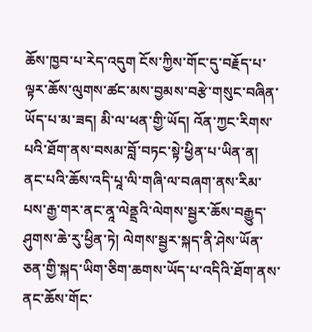ཆོས་ཁྱབ་པ་རེད་འདུག ངོས་ཀྱིས་གོང་དུ་བརྗོད་པ་ལྟར་ཆོས་ལུགས་ཚང་མས་བྱམས་བརྩེ་གསུང་བཞིན་ཡོད་པ་མ་ཟད། མི་ལ་ཕན་གྱི་ཡོད། འོན་ཀྱང་རིགས་པའི་ཐོག་ནས་བསམ་བློ་བཏང་སྟེ་ཕྱིན་པ་ཡིན་ན། ནང་པའི་ཆོས་འདི་པཱ་ལི་གཞི་ལ་བཞག་ནས་རིམ་པས་རྒྱ་གར་ནང་ནཱ་ལེནྡྲའི་ལེགས་སྦྱར་ཆོས་བརྒྱུད་ཤུགས་ཆེ་རུ་ཕྱིན་ཏེ། ལེགས་སྦྱར་སྐད་ནི་ཤེས་ཡོན་ཅན་གྱི་སྐད་ཡིག་ཅིག་ཆགས་ཡོད་པ་འདིའི་ཐོག་ནས་ནང་ཆོས་གོང་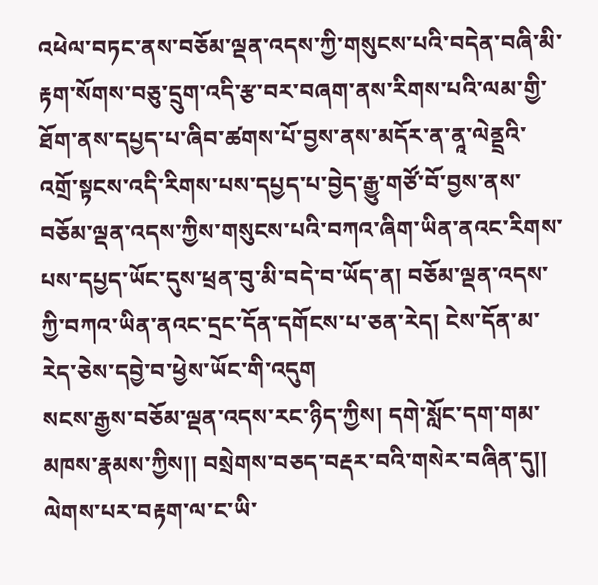འཕེལ་བཏང་ནས་བཅོམ་ལྡན་འདས་ཀྱི་གསུངས་པའི་བདེན་བཞི་མི་རྟག་སོགས་བཅུ་དྲུག་འདི་རྩ་བར་བཞག་ནས་རིགས་པའི་ལམ་གྱི་ཐོག་ནས་དཔྱད་པ་ཞིབ་ཚགས་པོ་བྱས་ནས་མདོར་ན་ནཱ་ལེནྡྲའི་འགྲོ་སྟངས་འདི་རིགས་པས་དཔྱད་པ་བྱེད་རྒྱུ་གཙོ་བོ་བྱས་ནས་བཅོམ་ལྡན་འདས་ཀྱིས་གསུངས་པའི་བཀའ་ཞིག་ཡིན་ནའང་རིགས་པས་དཔྱད་ཡོང་དུས་ཕྲན་བུ་མི་བདེ་བ་ཡོད་ན། བཅོམ་ལྡན་འདས་ཀྱི་བཀའ་ཡིན་ནའང་དྲང་དོན་དགོངས་པ་ཅན་རེད། ངེས་དོན་མ་རེད་ཅེས་དབྱེ་བ་ཕྱེས་ཡོང་གི་འདུག
སངས་རྒྱས་བཅོམ་ལྡན་འདས་རང་ཉིད་ཀྱིས། དགེ་སློང་དག་གམ་མཁས་རྣམས་ཀྱིས།། བསྲེགས་བཅད་བརྡར་བའི་གསེར་བཞིན་དུ།། ལེགས་པར་བརྟག་ལ་ང་ཡི་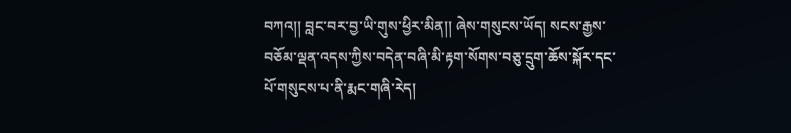བཀའ།། བླང་བར་བྱ་ཡི་གུས་ཕྱིར་མིན།། ཞེས་གསུངས་ཡོད། སངས་རྒྱས་བཅོམ་ལྡན་འདས་ཀྱིས་བདེན་བཞི་མི་རྟག་སོགས་བཅུ་དྲུག་ཆོས་སྐོར་དང་པོ་གསུངས་པ་ནི་རྨང་གཞི་རེད།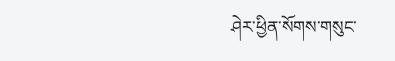ཤེར་ཕྱིན་སོགས་གསུང་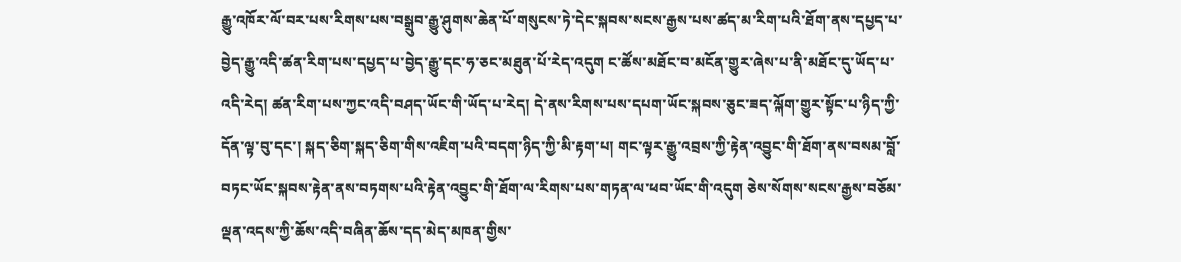རྒྱུ་འཁོར་ལོ་བར་པས་རིགས་པས་བསྒྲུབ་རྒྱུ་ཤུགས་ཆེན་པོ་གསུངས་ཏེ་དེང་སྐབས་སངས་རྒྱས་པས་ཚད་མ་རིག་པའི་ཐོག་ནས་དཔྱད་པ་བྱེད་རྒྱུ་འདི་ཚན་རིག་པས་དཔྱད་པ་བྱེད་རྒྱུ་དང་ཧ་ཅང་མཐུན་པོ་རེད་འདུག ང་ཚོས་མཐོང་བ་མངོན་གྱུར་ཞེས་པ་ནི་མཐོང་དུ་ཡོད་པ་འདི་རེད། ཚན་རིག་པས་ཀྱང་འདི་བཤད་ཡོང་གི་ཡོད་པ་རེད། དེ་ནས་རིགས་པས་དཔག་ཡོང་སྐབས་ཅུང་ཟད་ལྐོག་གྱུར་སྟོང་པ་ཉིད་ཀྱི་དོན་ལྟ་བུ་དང་། སྐད་ཅིག་སྐད་ཅིག་གིས་འཇིག་པའི་བདག་ཉིད་ཀྱི་མི་རྟག་པ། གང་ལྟར་རྒྱུ་འབྲས་ཀྱི་རྟེན་འབྱུང་གི་ཐོག་ནས་བསམ་བློ་བཏང་ཡོང་སྐབས་རྟེན་ནས་བཏགས་པའི་རྟེན་འབྱུང་གི་ཐོག་ལ་རིགས་པས་གཏན་ལ་ཕབ་ཡོང་གི་འདུག ཅེས་སོགས་སངས་རྒྱས་བཅོམ་ལྡན་འདས་ཀྱི་ཆོས་འདི་བཞིན་ཆོས་དད་མེད་མཁན་གྱིས་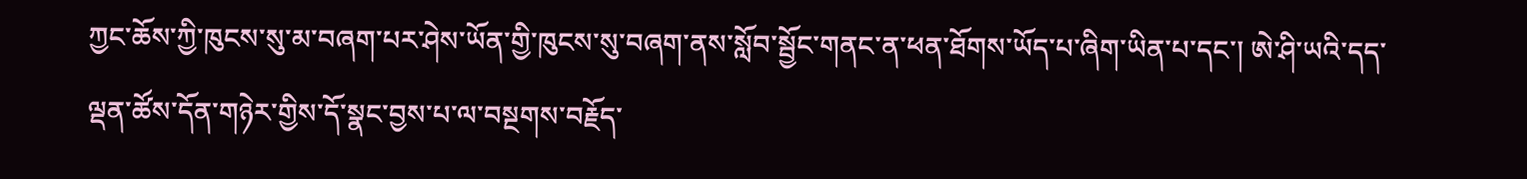ཀྱང་ཆོས་ཀྱི་ཁུངས་སུ་མ་བཞག་པར་ཤེས་ཡོན་གྱི་ཁུངས་སུ་བཞག་ནས་སློབ་སྦྱོང་གནང་ན་ཕན་ཐོགས་ཡོད་པ་ཞིག་ཡིན་པ་དང་། ཨེ་ཤི་ཡའི་དད་ལྡན་ཚོས་དོན་གཉེར་གྱིས་དོ་སྣང་བྱས་པ་ལ་བསྔགས་བརྗོད་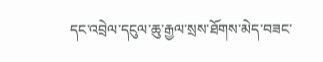དང་འབྲེལ་དངུལ་ཆུ་རྒྱལ་སྲས་ཐོགས་མེད་བཟང་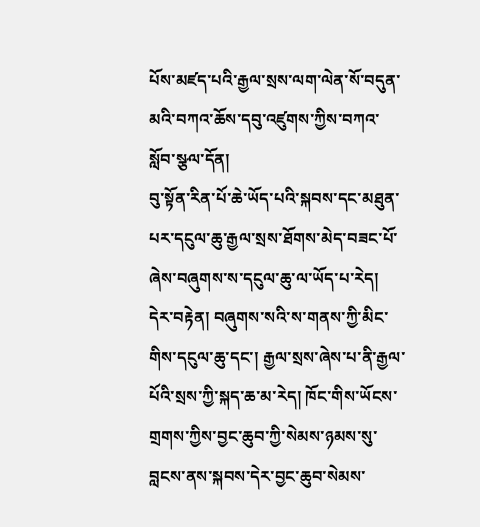པོས་མཛད་པའི་རྒྱལ་སྲས་ལག་ལེན་སོ་བདུན་མའི་བཀའ་ཆོས་དབུ་འཛུགས་ཀྱིས་བཀའ་སློབ་སྩལ་དོན།
བུ་སྟོན་རིན་པོ་ཆེ་ཡོད་པའི་སྐབས་དང་མཐུན་པར་དངུལ་ཆུ་རྒྱལ་སྲས་ཐོགས་མེད་བཟང་པོ་ཞེས་བཞུགས་ས་དངུལ་ཆུ་ལ་ཡོད་པ་རེད། དེར་བརྟེན། བཞུགས་སའི་ས་གནས་ཀྱི་མིང་གིས་དངུལ་ཆུ་དང་། རྒྱལ་སྲས་ཞེས་པ་ནི་རྒྱལ་པོའི་སྲས་ཀྱི་སྐད་ཆ་མ་རེད། ཁོང་གིས་ཡོངས་གྲགས་ཀྱིས་བྱང་ཆུབ་ཀྱི་སེམས་ཉམས་སུ་བླངས་ནས་སྐབས་དེར་བྱང་ཆུབ་སེམས་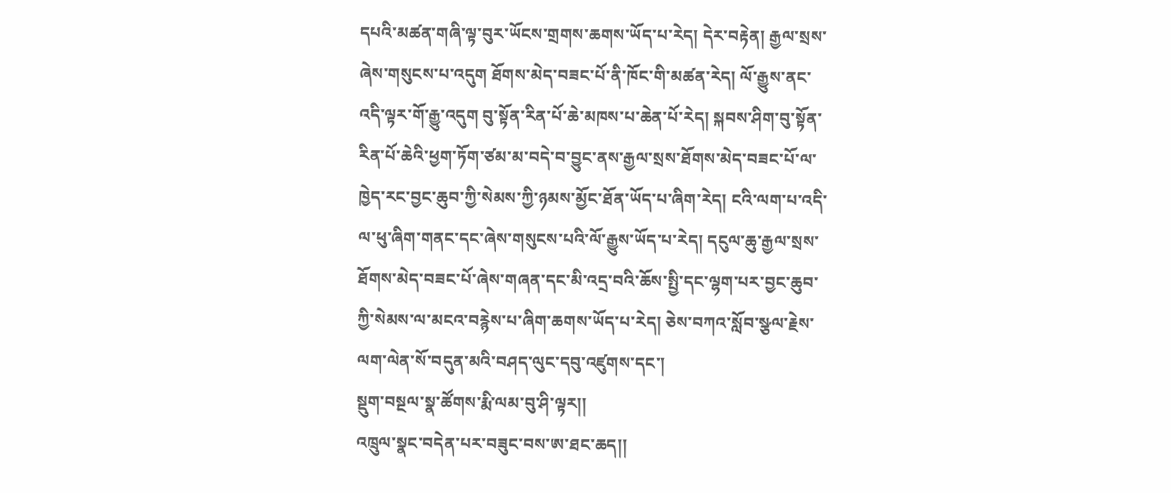དཔའི་མཚན་གཞི་ལྟ་བུར་ཡོངས་གྲགས་ཆགས་ཡོད་པ་རེད། དེར་བརྟེན། རྒྱལ་སྲས་ཞེས་གསུངས་པ་འདུག ཐོགས་མེད་བཟང་པོ་ནི་ཁོང་གི་མཚན་རེད། ལོ་རྒྱུས་ནང་འདི་ལྟར་གོ་རྒྱུ་འདུག བུ་སྟོན་རིན་པོ་ཆེ་མཁས་པ་ཆེན་པོ་རེད། སྐབས་ཤིག་བུ་སྟོན་རིན་པོ་ཆེའི་ཕྱག་ཏོག་ཙམ་མ་བདེ་བ་བྱུང་ནས་རྒྱལ་སྲས་ཐོགས་མེད་བཟང་པོ་ལ་ཁྱེད་རང་བྱང་ཆུབ་ཀྱི་སེམས་ཀྱི་ཉམས་མྱོང་ཐོན་ཡོད་པ་ཞིག་རེད། ངའི་ལག་པ་འདི་ལ་ཕུ་ཞིག་གནང་དང་ཞེས་གསུངས་པའི་ལོ་རྒྱུས་ཡོད་པ་རེད། དངུལ་ཆུ་རྒྱལ་སྲས་ཐོགས་མེད་བཟང་པོ་ཞེས་གཞན་དང་མི་འདྲ་བའི་ཆོས་སྤྱི་དང་ལྷག་པར་བྱང་ཆུབ་ཀྱི་སེམས་ལ་མངའ་བརྙེས་པ་ཞིག་ཆགས་ཡོད་པ་རེད། ཅེས་བཀའ་སློབ་སྩལ་རྗེས་ལག་ལེན་སོ་བདུན་མའི་བཤད་ལུང་དབུ་འཛུགས་དང་།
སྡུག་བསྔལ་སྣ་ཚོགས་རྨི་ལམ་བུ་ཤི་ལྟར།།
འཁྲུལ་སྣང་བདེན་པར་བཟུང་བས་ཨ་ཐང་ཆད།།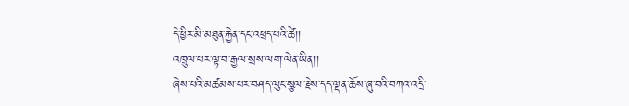དེ་ཕྱིར་མི་མཐུན་རྐྱེན་དང་འཕྲད་པའི་ཚེ།།
འཁྲུལ་པར་ལྟ་བ་རྒྱལ་སྲས་ལག་ལེན་ཡིན།།
ཞེས་པའི་མཚམས་པར་བཤད་ལུང་སྩལ་རྗེས་དད་ལྡན་ཆོས་ཞུ་བའི་བཀའ་འདྲི་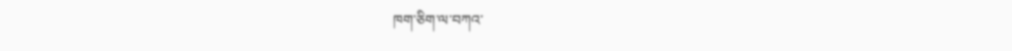ཁག་ཅིག་ལ་བཀའ་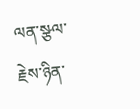ལན་སྩལ་རྗེས་ཉིན་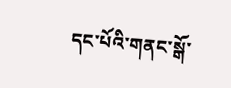དང་པོའི་གནང་སྒོ་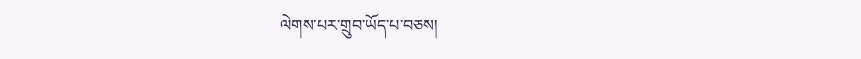ལེགས་པར་གྲུབ་ཡོད་པ་བཅས།